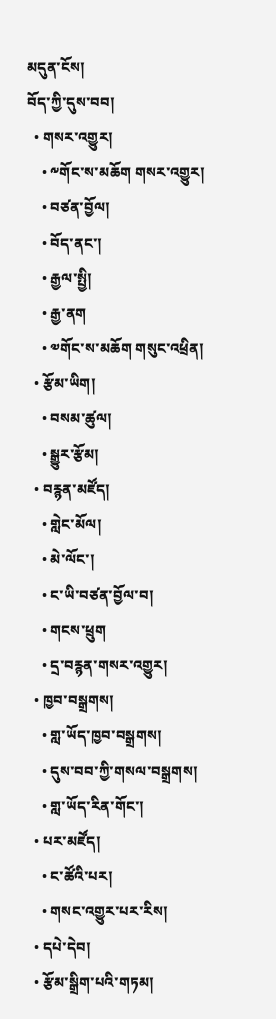མདུན་ངོས།
བོད་ཀྱི་དུས་བབ།
  • གསར་འགྱུར།
    • ༸གོང་ས་མཆོག གསར་འགྱུར།
    • བཙན་བྱོལ།
    • བོད་ནང་།
    • རྒྱལ་སྤྱི།
    • རྒྱ་ནག
    • ༧གོང་ས་མཆོག གསུང་འཕྲིན།
  • རྩོམ་ཡིག།
    • བསམ་ཚུལ།
    • སྒྱུར་རྩོམ།
  • བརྙན་མཛོད།
    • གླེང་མོལ།
    • མེ་ལོང་།
    • ང་ཡི་བཙན་བྱོལ་བ།
    • གངས་ཕྲུག
    • དྲ་བརྙན་གསར་འགྱུར།
  • ཁྱབ་བསྒྲགས།
    • གླ་ཡོད་ཁྱབ་བསྒྲགས།
    • དུས་བབ་ཀྱི་གསལ་བསྒྲགས།
    • གླ་ཡོད་རིན་གོང་།
  • པར་མཛོད།
    • ང་ཚོའི་པར།
    • གསང་འགྱུར་པར་རིས།
  • དཔེ་དེབ།
  • རྩོམ་སྒྲིག་པའི་གཏམ།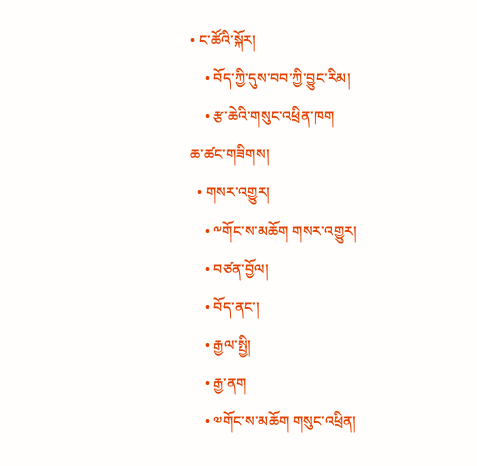• ང་ཚོའི་སྐོར།
    • བོད་ཀྱི་དུས་བབ་ཀྱི་བྱུང་རིམ།
    • རྩ་ཆེའི་གསུང་འཕྲིན་ཁག
ཆ་ཚང་གཟིགས།
  • གསར་འགྱུར།
    • ༸གོང་ས་མཆོག གསར་འགྱུར།
    • བཙན་བྱོལ།
    • བོད་ནང་།
    • རྒྱལ་སྤྱི།
    • རྒྱ་ནག
    • ༧གོང་ས་མཆོག གསུང་འཕྲིན།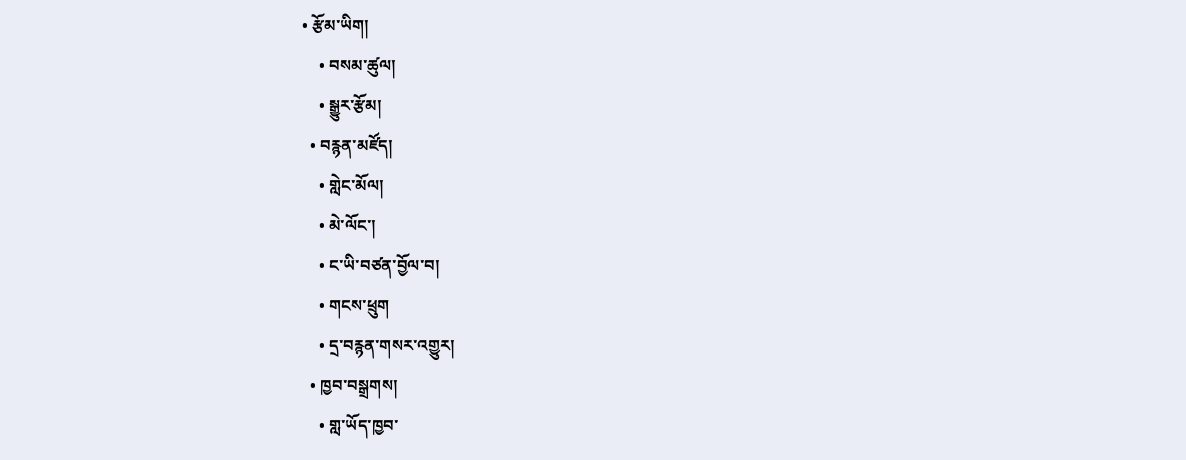• རྩོམ་ཡིག།
    • བསམ་ཚུལ།
    • སྒྱུར་རྩོམ།
  • བརྙན་མཛོད།
    • གླེང་མོལ།
    • མེ་ལོང་།
    • ང་ཡི་བཙན་བྱོལ་བ།
    • གངས་ཕྲུག
    • དྲ་བརྙན་གསར་འགྱུར།
  • ཁྱབ་བསྒྲགས།
    • གླ་ཡོད་ཁྱབ་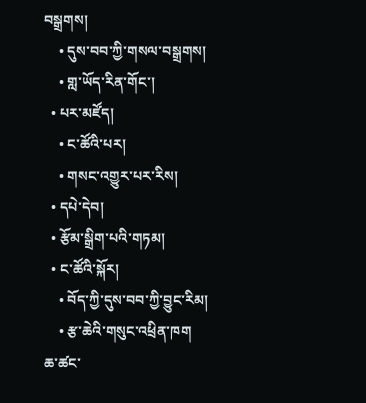བསྒྲགས།
    • དུས་བབ་ཀྱི་གསལ་བསྒྲགས།
    • གླ་ཡོད་རིན་གོང་།
  • པར་མཛོད།
    • ང་ཚོའི་པར།
    • གསང་འགྱུར་པར་རིས།
  • དཔེ་དེབ།
  • རྩོམ་སྒྲིག་པའི་གཏམ།
  • ང་ཚོའི་སྐོར།
    • བོད་ཀྱི་དུས་བབ་ཀྱི་བྱུང་རིམ།
    • རྩ་ཆེའི་གསུང་འཕྲིན་ཁག
ཆ་ཚང་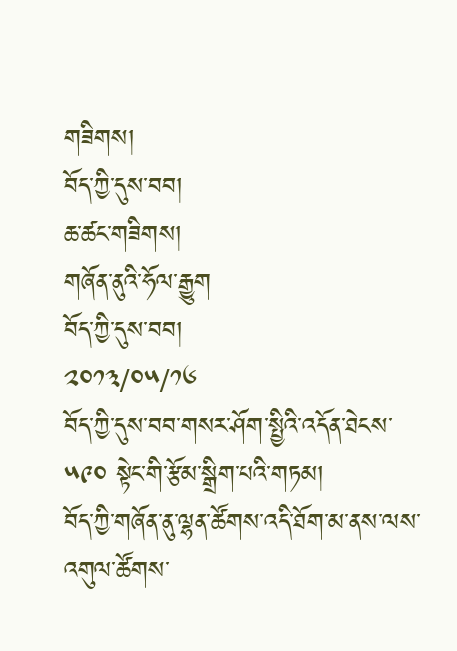གཟིགས།
བོད་ཀྱི་དུས་བབ།
ཆ་ཚང་གཟིགས།
གཞོན་ནུའི་ཧོལ་རྒྱུག
བོད་ཀྱི་དུས་བབ།
༢༠༡༣/༠༥/༡༦
བོད་ཀྱི་དུས་བབ་གསར་ཤོག་སྤྱིའི་འདོན་ཐེངས་ ༥༩༠ སྟེང་གི་རྩོམ་སྒྲིག་པའི་གཏམ།
བོད་ཀྱི་གཞོན་ནུ་ལྷན་ཚོགས་འདི་ཐོག་མ་ནས་ལས་འགུལ་ཚོགས་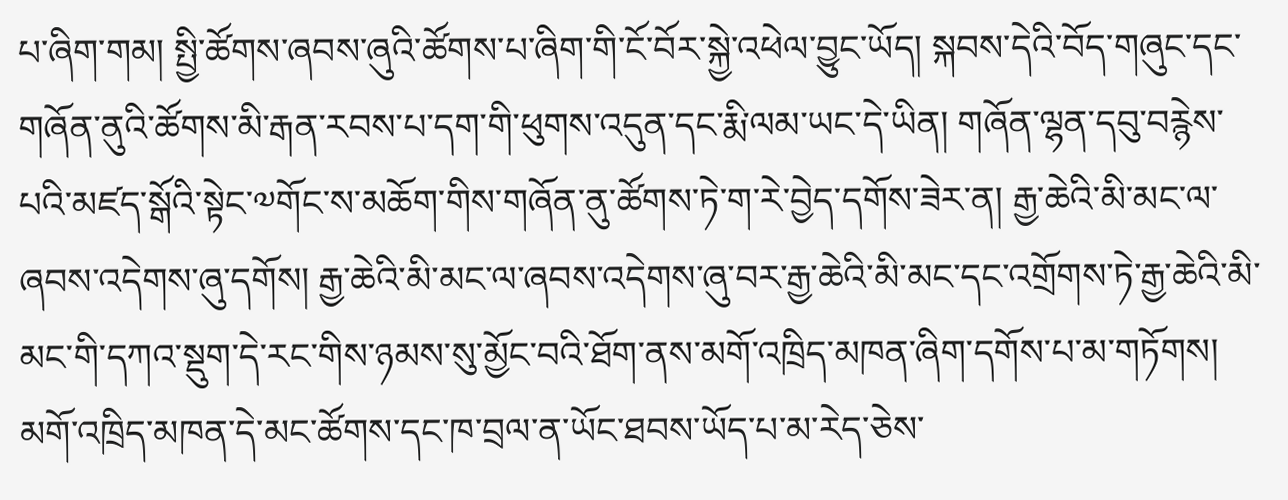པ་ཞིག་གམ། སྤྱི་ཚོགས་ཞབས་ཞུའི་ཚོགས་པ་ཞིག་གི་ངོ་བོར་སྐྱེ་འཕེལ་བྱུང་ཡོད། སྐབས་དེའི་བོད་གཞུང་དང་གཞོན་ནུའི་ཚོགས་མི་རྒན་རབས་པ་དག་གི་ཕུགས་འདུན་དང་རྨི་ལམ་ཡང་དེ་ཡིན། གཞོན་ལྷན་དབུ་བརྙེས་པའི་མཛད་སྒོའི་སྟེང་༧གོང་ས་མཆོག་གིས་གཞོན་ནུ་ཚོགས་ཏེ་ག་རེ་བྱེད་དགོས་ཟེར་ན། རྒྱ་ཆེའི་མི་མང་ལ་ཞབས་འདེགས་ཞུ་དགོས། རྒྱ་ཆེའི་མི་མང་ལ་ཞབས་འདེགས་ཞུ་བར་རྒྱ་ཆེའི་མི་མང་དང་འགྲོགས་ཏེ་རྒྱ་ཆེའི་མི་མང་གི་དཀའ་སྡུག་དེ་རང་གིས་ཉམས་སུ་མྱོང་བའི་ཐོག་ནས་མགོ་འཁྲིད་མཁན་ཞིག་དགོས་པ་མ་གཏོགས། མགོ་འཁྲིད་མཁན་དེ་མང་ཚོགས་དང་ཁ་བྲལ་ན་ཡོང་ཐབས་ཡོད་པ་མ་རེད་ཅེས་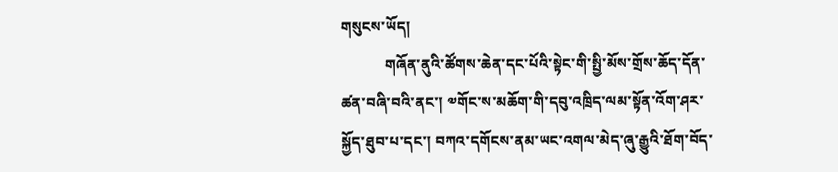གསུངས་ཡོད།
            གཞོན་ནུའི་ཚོགས་ཆེན་དང་པོའི་སྟེང་གི་སྤྱི་མོས་གྲོས་ཆོད་དོན་ཚན་བཞི་བའི་ནང་། ༧གོང་ས་མཆོག་གི་དབུ་འཁྲིད་ལམ་སྟོན་འོག་ཤར་སྐྱོད་ཐུབ་པ་དང་། བཀའ་དགོངས་ནམ་ཡང་འགལ་མེད་ཞུ་རྒྱུའི་ཐོག་བོད་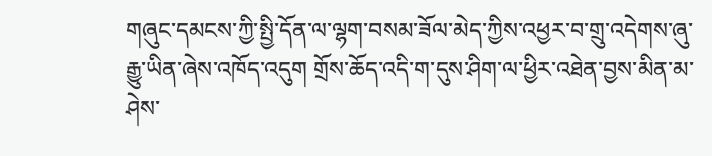གཞུང་དམངས་ཀྱི་སྤྱི་དོན་ལ་ལྷག་བསམ་ཟོལ་མེད་ཀྱིས་འཕྱར་བ་གྲུ་འདེགས་ཞུ་རྒྱུ་ཡིན་ཞེས་འཁོད་འདུག གྲོས་ཆོད་འདི་ག་དུས་ཤིག་ལ་ཕྱིར་འཐེན་བྱས་མིན་མ་ཤེས་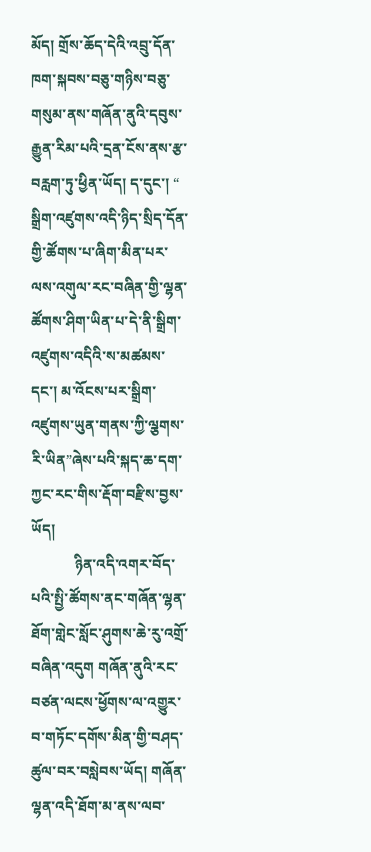མོད། གྲོས་ཆོད་དེའི་འབྲུ་དོན་ཁག་སྐབས་བཅུ་གཉིས་བཅུ་གསུམ་ནས་གཞོན་ནུའི་དབུས་རྒྱུན་རིམ་པའི་དྲན་ངོས་ནས་རྩ་བརླག་ཏུ་ཕྱིན་ཡོད། ད་དུང་། “ སྒྲིག་འཛུགས་འདི་ཉིད་སྲིད་དོན་གྱི་ཚོགས་པ་ཞིག་མིན་པར་ལས་འགུལ་རང་བཞིན་གྱི་ལྷན་ཚོགས་ཤིག་ཡིན་པ་དེ་ནི་སྒྲིག་འཛུགས་འདིའི་ས་མཚམས་དང་། མ་འོངས་པར་སྒྲིག་འཛུགས་ཡུན་གནས་ཀྱི་ལྕགས་རི་ཡིན”ཞེས་པའི་སྐད་ཆ་དག་ཀྱང་རང་གིས་རྡོག་བརྫིས་བྱས་ཡོད།
            ཉིན་འདི་འགར་བོད་པའི་སྤྱི་ཚོགས་ནང་གཞོན་ལྷན་ཐོག་གླེང་སློང་ཤུགས་ཆེ་རུ་འགྲོ་བཞིན་འདུག གཞོན་ནུའི་རང་བཙན་ལངས་ཕྱོགས་ལ་འགྱུར་བ་གཏོང་དགོས་མིན་གྱི་བཤད་ཚུལ་བར་བསླེབས་ཡོད། གཞོན་ལྷན་འདི་ཐོག་མ་ནས་ལབ་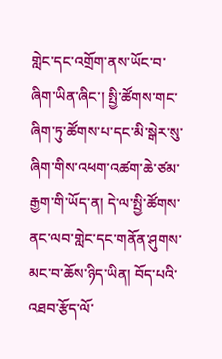གླེང་དང་འགྲོག་ནས་ཡོང་བ་ཞིག་ཡིན་ཞིང་། སྤྱི་ཚོགས་གང་ཞིག་ཏུ་ཚོགས་པ་དང་མི་སྒེར་སུ་ཞིག་གིས་འཕག་འཚག་ཆེ་ཙམ་རྒྱག་གི་ཡོད་ན། དེ་ལ་སྤྱི་ཚོགས་ནང་ལབ་གླེང་དང་གནོན་ཤུགས་མང་བ་ཆོས་ཉིད་ཡིན། བོད་པའི་འཐབ་རྩོད་ལོ་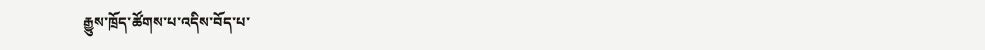རྒྱུས་ཁྲོད་ཚོགས་པ་འདིས་བོད་པ་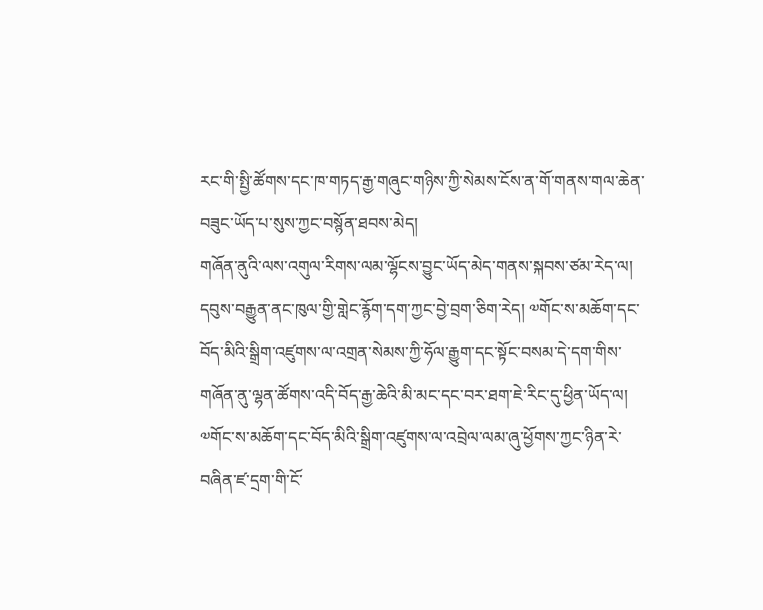རང་གི་སྤྱི་ཚོགས་དང་ཁ་གཏད་རྒྱ་གཞུང་གཉིས་ཀྱི་སེམས་ངོས་ན་གོ་གནས་གལ་ཆེན་བཟུང་ཡོད་པ་སུས་ཀྱང་བསྙོན་ཐབས་མེད།
གཞོན་ནུའི་ལས་འགུལ་རིགས་ལམ་ལྷོངས་བྱུང་ཡོད་མེད་གནས་སྐབས་ཙམ་རེད་ལ། དབུས་བརྒྱུན་ནང་ཁུལ་གྱི་གླེང་རྙོག་དག་ཀྱང་བྱེ་བྲག་ཅིག་རེད། ༧གོང་ས་མཆོག་དང་བོད་མིའི་སྒྲིག་འཛུགས་ལ་འགྲན་སེམས་ཀྱི་ཧོལ་རྒྱུག་དང་སྟོང་བསམ་དེ་དག་གིས་གཞོན་ནུ་ལྷན་ཚོགས་འདི་བོད་རྒྱ་ཆེའི་མི་མང་དང་བར་ཐག་ཇེ་རིང་དུ་ཕྱིན་ཡོད་ལ། ༧གོང་ས་མཆོག་དང་བོད་མིའི་སྒྲིག་འཛུགས་ལ་འབྲེལ་ལམ་ཞུ་ཕྱོགས་ཀྱང་ཉིན་རེ་བཞིན་ཛ་དྲག་གི་ངོ་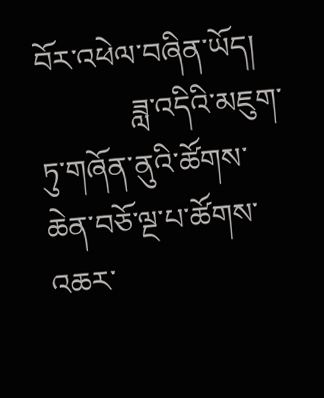བོར་འཕེལ་བཞིན་ཡོད།
            ཟླ་འདིའི་མཇུག་ཏུ་གཞོན་ནུའི་ཚོགས་ཆེན་བཅོ་ལྔ་པ་ཚོགས་འཆར་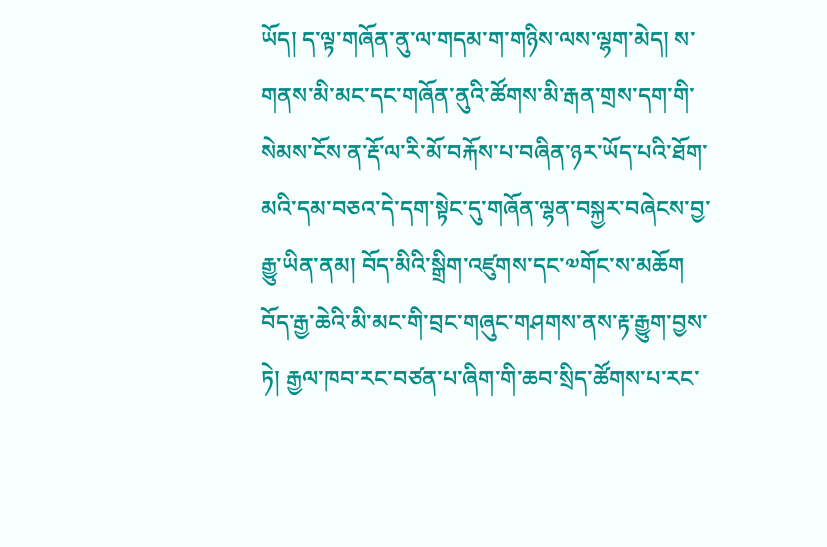ཡོད། ད་ལྟ་གཞོན་ནུ་ལ་གདམ་ག་གཉིས་ལས་ལྷག་མེད། ས་གནས་མི་མང་དང་གཞོན་ནུའི་ཚོགས་མི་རྒན་གྲས་དག་གི་སེམས་ངོས་ན་རྡོ་ལ་རི་མོ་བརྐོས་པ་བཞིན་ཉར་ཡོད་པའི་ཐོག་མའི་དམ་བཅའ་དེ་དག་སྟེང་དུ་གཞོན་ལྷན་བསྐྱར་བཞེངས་བྱ་རྒྱུ་ཡིན་ནམ། བོད་མིའི་སྒྲིག་འཛུགས་དང་༧གོང་ས་མཆོག བོད་རྒྱ་ཆེའི་མི་མང་གི་བྲང་གཞུང་གཤགས་ནས་རྟ་རྒྱུག་བྱས་ཏེ། རྒྱལ་ཁབ་རང་བཙན་པ་ཞིག་གི་ཆབ་སྲིད་ཚོགས་པ་རང་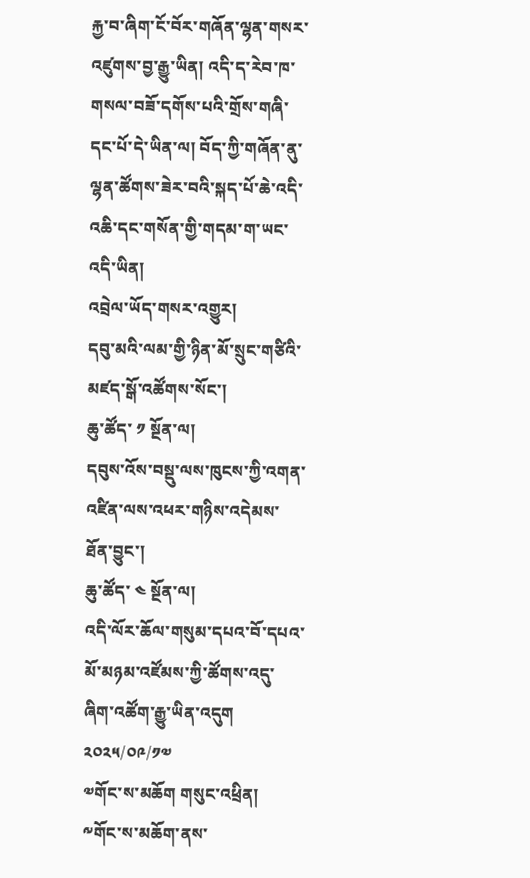རྐྱ་བ་ཞིག་ངོ་བོར་གཞོན་ལྷན་གསར་འཛུགས་བྱ་རྒྱུ་ཡིན། འདི་ད་རེབ་ཁ་གསལ་བཟོ་དགོས་པའི་གྲོས་གཞི་དང་པོ་དེ་ཡིན་ལ། བོད་ཀྱི་གཞོན་ནུ་ལྷན་ཚོགས་ཟེར་བའི་སྐད་པོ་ཆེ་འདི་འཆི་དང་གསོན་གྱི་གདམ་ག་ཡང་འདི་ཡིན།
འབྲེལ་ཡོད་གསར་འགྱུར།
དབུ་མའི་ལམ་གྱི་ཉིན་མོ་སྲུང་གཙིའི་མཛད་སྒོ་འཚོགས་སོང་།
ཆུ་ཚོད་ ༡ སྔོན་ལ།
དབུས་འོས་བསྡུ་ལས་ཁུངས་ཀྱི་འགན་འཛིན་ལས་འཕར་གཉིས་འདེམས་ཐོན་བྱུང་།
ཆུ་ཚོད་ ༤ སྔོན་ལ།
འདི་ལོར་ཆོལ་གསུམ་དཔའ་བོ་དཔའ་མོ་མཉམ་འཛོམས་ཀྱི་ཚོགས་འདུ་ཞིག་འཚོག་རྒྱུ་ཡིན་འདུག
༢༠༢༥/༠༩/༡༧
༧གོང་ས་མཆོག གསུང་འཕྲིན།
༸གོང་ས་མཆོག་ནས་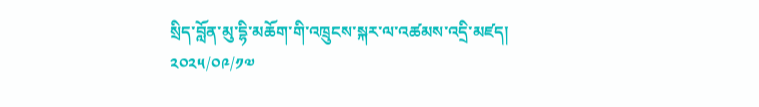སྲིད་བློན་མུ་དྷི་མཆོག་གི་འཁྲུངས་སྐར་ལ་འཚམས་འདྲི་མཛད།
༢༠༢༥/༠༩/༡༧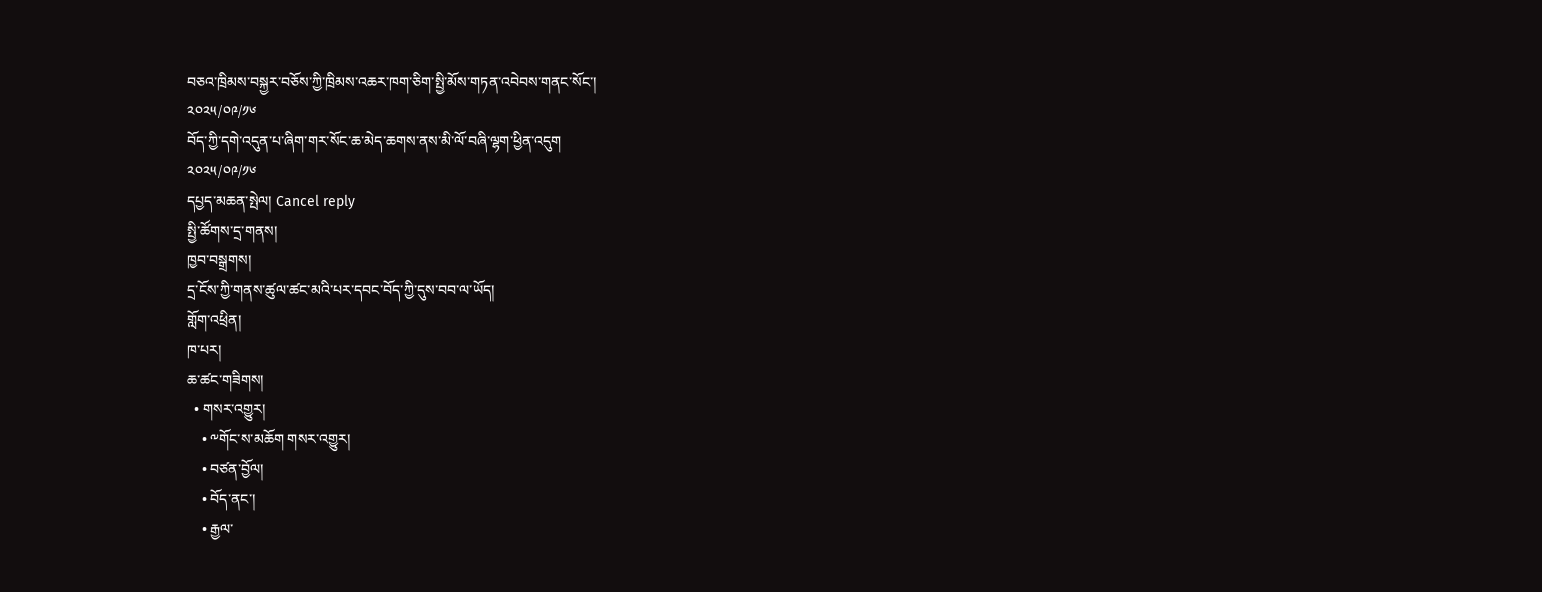བཅའ་ཁྲིམས་བསྐྱར་བཅོས་ཀྱི་ཁྲིམས་འཆར་ཁག་ཅིག་སྤྱི་མོས་གཏན་འབེབས་གནང་སོང་།
༢༠༢༥/༠༩/༡༦
བོད་ཀྱི་དགེ་འདུན་པ་ཞིག་གར་སོང་ཆ་མེད་ཆགས་ནས་མི་ལོ་བཞི་ལྷག་ཕྱིན་འདུག
༢༠༢༥/༠༩/༡༦
དཔྱད་མཆན་སྤེལ། Cancel reply
སྤྱི་ཚོགས་དྲ་གནས།
ཁྱབ་བསྒྲགས།
དྲ་ངོས་ཀྱི་གནས་ཚུལ་ཚང་མའི་པར་དབང་བོད་ཀྱི་དུས་བབ་ལ་ཡོད།
གློག་འཕྲིན།
ཁ་པར།
ཆ་ཚང་གཟིགས།
  • གསར་འགྱུར།
    • ༸གོང་ས་མཆོག གསར་འགྱུར།
    • བཙན་བྱོལ།
    • བོད་ནང་།
    • རྒྱལ་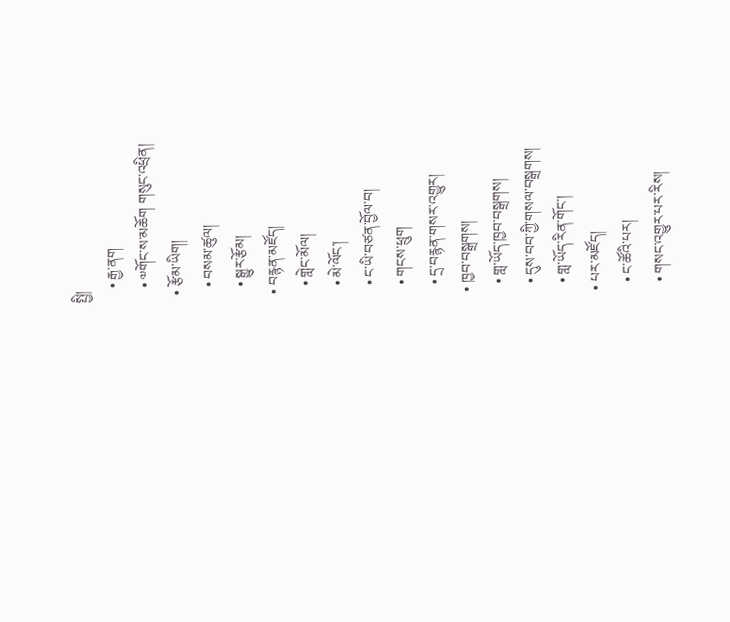སྤྱི།
    • རྒྱ་ནག
    • ༧གོང་ས་མཆོག གསུང་འཕྲིན།
  • རྩོམ་ཡིག།
    • བསམ་ཚུལ།
    • སྒྱུར་རྩོམ།
  • བརྙན་མཛོད།
    • གླེང་མོལ།
    • མེ་ལོང་།
    • ང་ཡི་བཙན་བྱོལ་བ།
    • གངས་ཕྲུག
    • དྲ་བརྙན་གསར་འགྱུར།
  • ཁྱབ་བསྒྲགས།
    • གླ་ཡོད་ཁྱབ་བསྒྲགས།
    • དུས་བབ་ཀྱི་གསལ་བསྒྲགས།
    • གླ་ཡོད་རིན་གོང་།
  • པར་མཛོད།
    • ང་ཚོའི་པར།
    • གསང་འགྱུར་པར་རིས།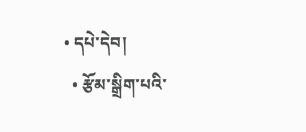• དཔེ་དེབ།
  • རྩོམ་སྒྲིག་པའི་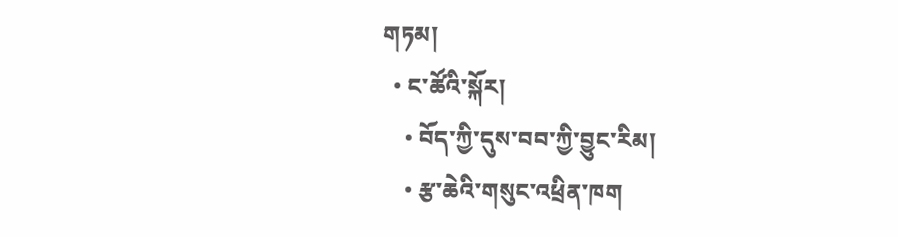གཏམ།
  • ང་ཚོའི་སྐོར།
    • བོད་ཀྱི་དུས་བབ་ཀྱི་བྱུང་རིམ།
    • རྩ་ཆེའི་གསུང་འཕྲིན་ཁག